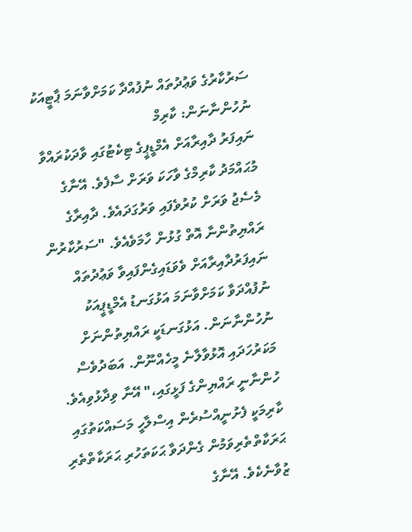ސަރުކާރުގެ ވަޢުދުތައް ނުފުއްދާ ކަމަށްވާނަމަ ޕާޓީއަކު ނުހުންނާނަން: ކާރިމް
ނައިފަރު ދާއިރާއަށް އެމްޑީޕީގެ ޓިކެޓުގައި ވާދަކުރައްވާ މުޙައްމަދު ކާރިމްގެ ވާހަކަ ވަރަށް ސާފެވެ. އޭނާގެ މެސެޖު ވަރަށް ކުރުވެފައި ވަރުގަދައެވެ. ދާއިރާގެ ރައްޔިތުންނާ އޮތް ގުޅުން ހާމަވެއެވެ. "ސަރުކާރުން ނައިފަރުދާއިރާއަށް ވެވަޑައިގެންފައިވާ ވަޢުދުތައް ނުފުއްދަވާ ކަމަށްވާނަމަ އަޅުގަނޑު އެމްޑީޕީއަކު ނުހުންނާނަން. އަޅުގަނޑަކީ ރައްޔިތުންނަށް މަކަރުހަދައި އޮޅުވާލާނެ މީހެއްނޫން. އަބަދުވެސް ހުންނާނީ ރައްޔިންގެ ފަޅީގައި،" އޭނާ ވިދާޅުވިއެވެ.
ކާރިމަކީ ފެށުނީއްސުރެން އިސްލާހީ މަސައްކަތުގައި ޙަރަކާތްތެރިވަމުން ގެންދަވާ ޙަކަތަހުރި ޙަރަކާތްތެރި ޒުވާނެކެވެ. އޭނާގެ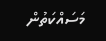މަސައްކަތުން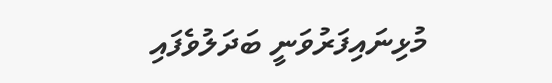މުޅިނައިފަރުވަނީ ބަދަލުވެފައި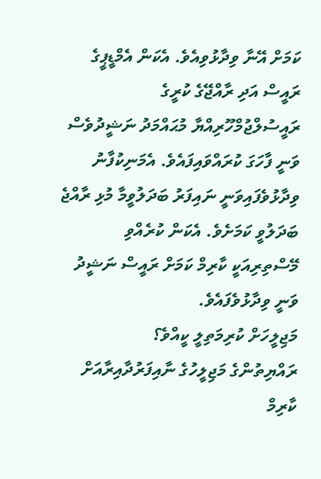ކަމަށް އޭނާ ވިދާޅުވިއެވެ. އެކަން އެމްޑީޕީގެ ރައީސް އަދި ރާއްޖޭގެ ކުރީގެ ރައީސުލްޖުމްހޫރިއްޔާ މުޙައްމަދު ނަޝީދުވެސް ވަނީ ފާހަގަ ކުރައްވައިފައެވެ. އެމަނިކުފާނު ވިދާޅުވެފައިވަނީ ނައިފަރު ބަދަލުވީމާ މުޅި ރާއްޖެ ބަދަލުވީ ކަމަށެވެ. އެކަން ކުރެއްވި މޭސްތިރިއަކީ ކާރިމް ކަމަށް ރައީސް ނަޝީދު ވަނީ ވިދާޅުވެފައެވެ.
މަޖިލީހަށް ކުރިމަތިލީ ކީއްވެ؟
ރައްޔިތުންގެ މަޖިލީހުގެ ނާއިފަރުދާއިރާއަށް ކާރިމް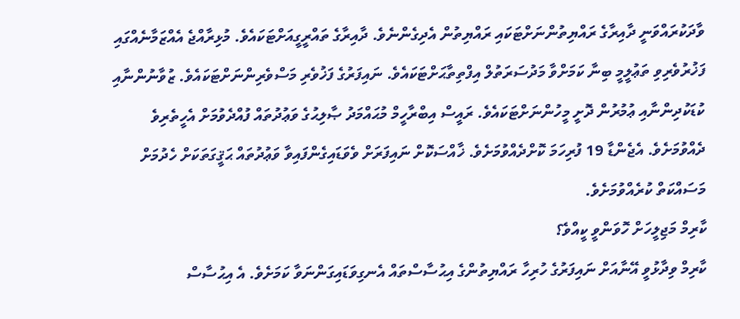ވާދަކުރައްވަނީ ދާއިރާގެ ރައްޔިތުންނަށްޓަކައި ރައްޔިތުން އެދިގެންނެވެ. ދާއިރާގެ ތައްރީގީއަށްޓަކައެވެ. މުޅިރާއްޖެ އެއްޒަމާނެއްގައި ފަޚުރުވެރިވި ތަޢުލީމީ ބިނާ ކަމަށްވާ މަދުސަރަތުލް އިފްތިތާޙަށްޓަކައެވެ. ނައިފަރުގެ ފަޚުވެރި މަސްވެރިންނަށްޓަކައެވެ. ޒުވާނުންނާއި ކުޑަކުދިންނާއި ޢުމުރުން ދޮށީ މީހުންނަށްޓަކައެވެ. ރައީސް އިބްރާހީމް މުޙައްމަދު ޞާލިޙުގެ ވަޢުދުތައް ފުއްދެވުމަށް އެހީތެރިވެ ދެއްވުމަށެވެ. އެޖެންޑާ 19 ފުރިހަމަ ކޮށްދެއްވުމަށެވެ. ޚާއްސަކޮށް ނައިފަރަށް ވެވަޑައިގެންފައިވާ ވަޢުދުތައް ޙަޤީގަތަކަށް ހެދުމަށް މަސައްކަތް ކުރެއްވުމަށެވެ.
ކާރިމް މަޖިލީހަށް ހޮވަންވީ ކީއްވެ؟
ކާރިމް ވިދާޅުވީ އޭނާއަށް ނައިފަރުގެ ހުރިހާ ރައްޔިތުންގެ އިޙުސާސްތައް އެނގިވަޑައިގަންނަވާ ކަމަށެވެ. އެ އިޙުސާސް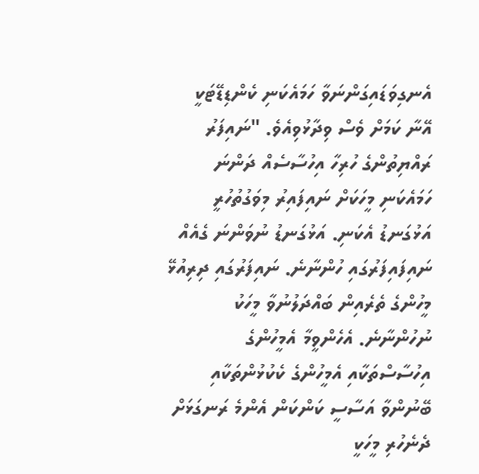އެނގިވަޑައިގަންނަވާ ހަމައެކަނި ކެންޑިޑޭޓަކީ އޭނާ ކަމަށް ވެސް ވިދާޅުވިއެވެ. "ނައިފަރު ރައްޔިތުންގެ ހުރިހާ އިހުސާސެއް ދަންނަ ހަމައެކަނި މީހަކަށް ނައިފައިރު މިވަގުތުހުރީ އަޅުގަނޑު އެކަނި. އަޅުގަނޑު ނުވަންނަ ގެއެއް ނައިފައިފަރުގައި ހުންނާނެ. ނައިފަރުގައި ދިރިއުޅޭ މީހުންގެ ތެރެއިން ބައްދަލުނުވާ މީހަކު ނުހުންނާނެ. އެހެންވީމާ އެމީހުންގެ އިހުސާސްތަކާއި އެމީހުންގެ ކެކުޅުންތަކާއި ބޭނުންވާ އަސާސީ ކަންކަން އެންމެ ރަނގަޅަށް ދެނެހުރި މީހަކީ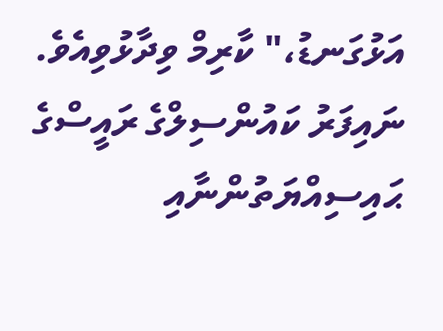އަޅުގަނޑު،" ކާރިމް ވިދާޅުވިއެވެ.
ނައިފަރު ކައުންސިލްގެ ރައީސްގެ ޙައިސިއްޔަތުންނާއި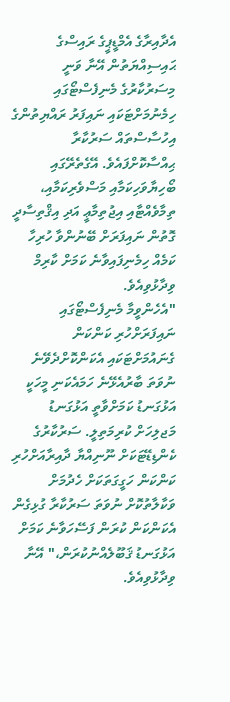އެދާއިރާގެ އެމްޑީޕީގެ ރައިސްގެ ޙައިސިއްޔަތުން އޭނާ ވަނީ  މިސަރުކާރުގެ މެނިފެސްޓޯގައި ހިމެނުމަށްޓަކައި ނައިފަރު ރައްޔިތުންގެ އިހުސާސްތައް ސަރުކާރާ ޙިއްސާކޮށްފައެވެ. އޭގެތެރޭގައި ބޯހިޔާވަހިކަމާއި މަސްވެރިކަމާއި، ތިމާވެއްޓާއި އިޖުތިމާޢީ އަދި އިޤްތިސާދީ ގޮތުން ނައިފަރަށް ބޭނުންވާ ހުރިހާ ކަމެއް ހިމެނިފައިވާނެ ކަމަށް ކާރިމް ވިދާޅުވިއެވެ.
"އެހެންވީމާ މެނިފެސްޓޯގައި ނައިފަރަށްހުރި ކަންކަން ގެނައުމަށްޓަކައި އެކަންކޮށްދެވޭނެ ނުވަތަ ބާރުއެޅޭނެ ހަމައެކަނި މީހަކީ އަޅުގަނޑު ކަމަށްވާތީ އަޅުގަނޑު މަޖލިހަށް ކުރިމަތިލީ. ސަރުކާރުގެ ކެންޑިޑޭޓަކަށް ނޫނިއްޔާ ދާއިރާއަށްހުރި ކަންކަން ހަގީގަތަކަށް ހެދުމަށް ވަކާލާތުކޮށް ނުވަތަ ސަރުކާރާ ގުޅިގެން އެކަންކަން ކުރަން ފަސޭހަވާނެ ކަމަށް އަޅުގަނޑު ޤަބޫލެއްނުކުރަން،" އޭނާ ވިދާޅުވިއެވެ.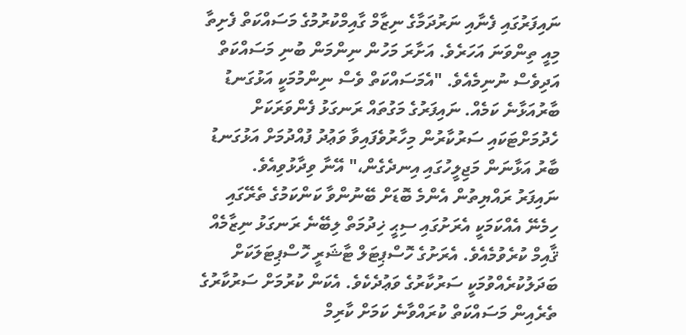ނައިފަރުގައި ފެނާއި ނަރުދަމާގެ ނިޒާމް ގާއިމްކުރުމުގެ މަސައްކަތް ފެށިތާ މިއީ ތިންވަނަ އަހަރެވެ. އަށާރަ މަހުން ނިންމަން ބުނި މަސައްކަތް އަދިވެސް ނުނިމެއެވެ. "އެމަސައްކަތް ވެސް ނިންމުމަކީ އަޅުގަނޑު ބާރުއަޅާނެ ކަމެއް. ނައިފަރުގެ މަގުތައް ރަނގަޅު ފެންވަރަކަށް ހެދުމަށްޓަކައި ސަރުކާރުން މިހާރުވެފައިވާ ވަޢުދު ފުއްދުމަށް އަޅުގަނޑު ބާރު އަޅާނަން މަޖިލީހުގައި އިނދެގެން،" އޭނާ ވިދާޅުވިއެވެ.
ނައިފަރު ރައްޔިތުން އެންމެ ބޮޑަށް ބޭނުންވާ ކަންކަމުގެ ތެރޭގައި ހިމެނޭ އެއްކަމަކީ އެރަށުގައި ސިޙީ ޚިދުމަތް ލިބޭނެ ރަނގަޅު ނިޒާމެއް ޤާއިމް ކުރެވުމެއެވެ. އެރަށުގެ ހޮސްޕިޓަލް ޓާޝަރީ ހޮސްޕިޓަލަކަށް ބަދަލުކުރެއްވުމަކީ ސަރުކާރުގެ ވަޢުދެކެވެ. އެކަން ކުރުމަށް ސަރުކާރުގެ ތެރެއިން މަސައްކަތް ކުރައްވާނެ ކަމަށް ކާރިމް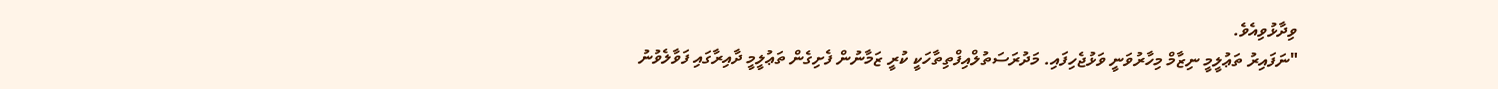ވިދާޅުވިއެވެ.
"ނަފައިރު ތަޢުލީމީ ނިޒާމް މިހާރުވަނީ ވަޅުޖެހިފައި. މަދުރަސަތުލްއިފްތިތާހަކީ ކުރީ ޒަމާނުން ފެށިގެން ތަޢުލީމީ ދާއިރާގައި ފަވާލެވުނު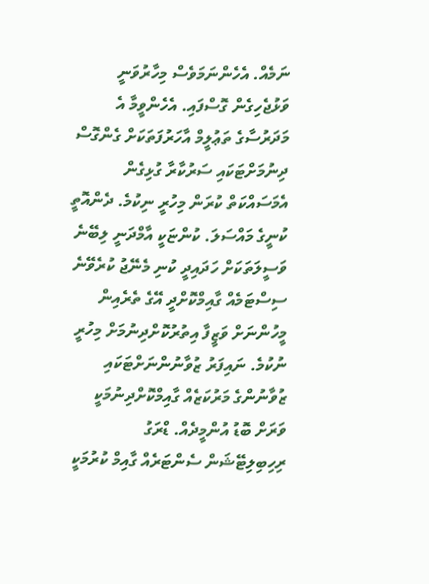ނަމެއް. އެހެންނަމަވެސް މިހާރުވަނީ ވަޅުޖެހިގެން ގޮސްފައި. އެހެންވީމާ އެ މަދަރުސާގެ ތަޢުލީމް އާހަރުފަތަކަށް ގެންގޮސް ދިނުމަށްޓަކައި ސަރުކާރާ ގުޅިގެން އެމަސައްކަތް ކުރަން މިހުރީ ނިކުމެ. ދެންއޮތީ ކުނީގެ މައްސަލަ. ކުންޏަކީ އާމްދަނީ ލިބޭނެ ވަސީލަތަކަށް ހަދައިދީ ކުނި މެނޭޖު ކުރެވޭނެ ސިސްޓަމެއް ގާއިމްކޮށްދީ އޭގެ ތެރެއިން މީހުންނަށް ވަޒީފާ އިތުރުކޮށްދިނުމަށް މިހުރީ ނުކުމެ. ނައިފަރު ޒުވާނުންނަށްޓަކައި ޒުވާނުންގެ މަރުކަޒެއް ގާއިމްކޮށްދިނުމަކީ ވަރަށް ބޮޑު އުންމީދެއް. ޑްރަގު ރިހިބިލިޓޭޝަން ސެންޓަރެއް ގާއިމް ކުރުމަކީ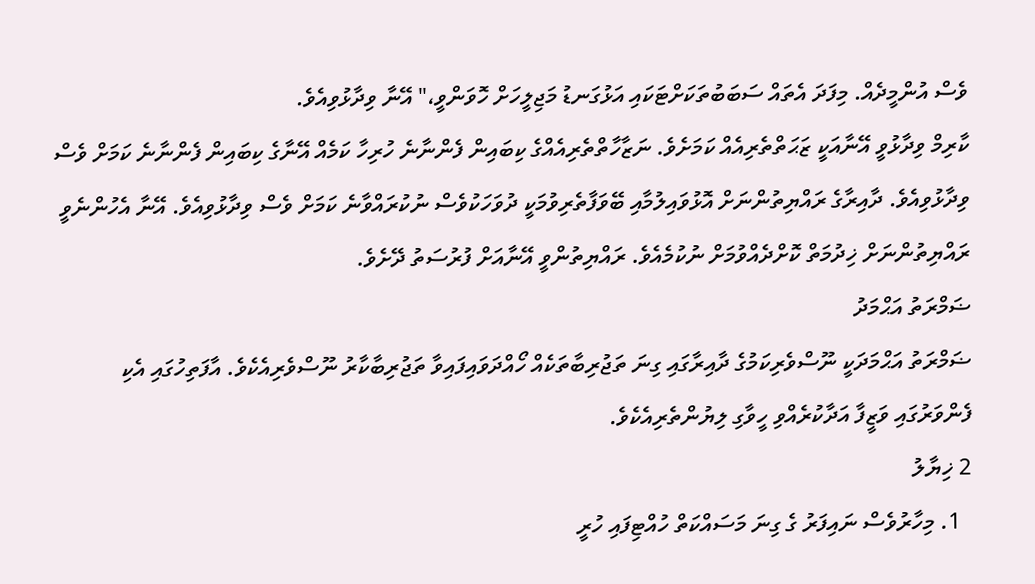ވެސް އުންމީދެއް. މިފަދަ އެތައް ސަބަބުތަކަށްޓަކައި އަޅުގަނޑު މަޖިލީހަށް ހޮވަންވީ،" އޭނާ ވިދާޅުވިއެވެ.
ކާރިމް ވިދާޅުވީ އޭނާއަކީ ޒަޙަތްތެރިއެއް ކަމަށެވެ. ނަޒާހާތްތެރިއެއްގެ ކިބައިން ފެންނާނެ ހުރިހާ ކަމެއް އޭނާގެ ކިބައިން ފެންނާނެ ކަމަށް ވެސް ވިދާޅުވިއެވެ. ދާއިރާގެ ރައްޔިތުންނަށް އޮޅުވައިލުމާއި ބޭވަފާތެރިވުމަކީ ދުވަހަކުވެސް ނުކުރައްވާނެ ކަމަށް ވެސް ވިދާޅުވިއެވެ. އޭނާ އެހުންނެވީ ރައްޔިތުންނަށް ޚިދުމަތް ކޮށްދެއްވުމަށް ނުކުމެއެވެ. ރައްޔިތުންވީ އޭނާއަށް ފުރުސަތު ދޭށެވެ.
ޟަމްރަތު އަޙްމަދު
ޟަމްރަތު އަޙްމަދަކީ ނޫސްވެރިކަމުގެ ދާއިރާގައި ގިނަ ތަޖުރިބާތަކެއް ހޯއްދަވައިފައިވާ ތަޖުރިބާކާރު ނޫސްވެރިއެކެވެ. އާފަތިހުގައި އެކި ފެންވަރުގައި ވަޒީފާ އަދާކުރެއްވި ހީވާގި ލިޔުންތެރިއެކެވެ.
2 ޚިޔާލު
  1. މިހާރުވެސް ނައިފަރު ގެ ގިނަ މަސައްކަތް ހުއްޓިފައި ހުރީ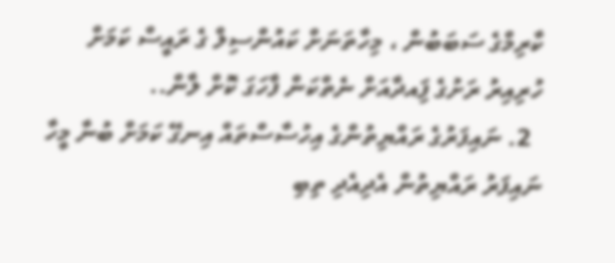ކާރިމްގެ ސަބަބުން ، މިހާތަނަށް ކައުންސިލް ގެ ރައީސް ކަމަށް ހުރިއިރު ރަށުގެ ފަިއދާއަށް ނެތްކަން ފާހަގަ ކޮށް ލާން..
  2. ނައިފަރުގެ ރައްޔިތުންގެ އިހުސާސްތައް އިނގޭ ކަމަށް ބުނާ މީހާ ނައިފަރު ރައްޔިތުން އެދިއެދި ތިބި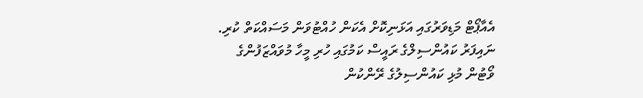އެއާޕޯޓް މަޑިވަރުގައި އަޅަނިކޮށް އެކަން ހުއްޓުވަން މަސައްކަތް ކުރި. ނައިފަރު ކައުންސިލްގެ ރައީސް ކަމުގައި ހުރި މީހާ މުވައްޒަފުންގެ ވޯޓުން މުޅި ކައުންސިލުގެ ރޭންކުން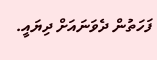ފަހަތުން ދެވަނައަށް ދިޔައީ.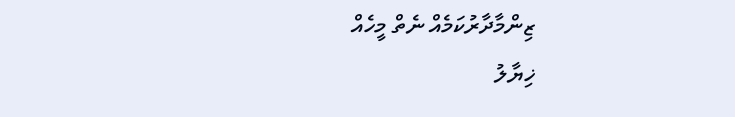ޒިންމާދާރުކަމެއް ނެތް މީހެއް
ޚިޔާލު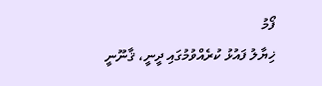ފޯމު
ޚިޔާލު ފައުޅު ކުރެއްވުމުގައި ދީނީ، ޤާނޫނީ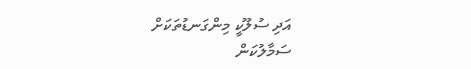އަދި ސުލޫކީ މިންގަނޑުތަކަށް ސަމާލުކަން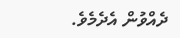ދެއްވުން އެދެމެވެ.